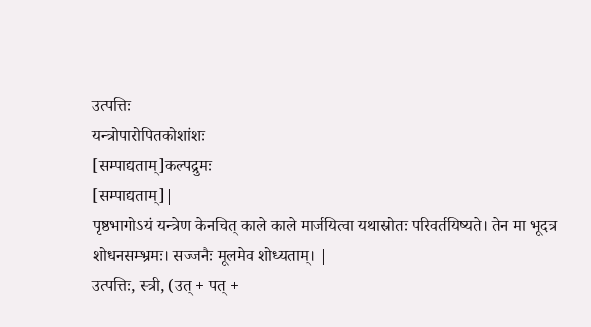उत्पत्तिः
यन्त्रोपारोपितकोशांशः
[सम्पाद्यताम्]कल्पद्रुमः
[सम्पाद्यताम्]|
पृष्ठभागोऽयं यन्त्रेण केनचित् काले काले मार्जयित्वा यथास्रोतः परिवर्तयिष्यते। तेन मा भूदत्र शोधनसम्भ्रमः। सज्जनैः मूलमेव शोध्यताम्। |
उत्पत्तिः, स्त्री, (उत् + पत् +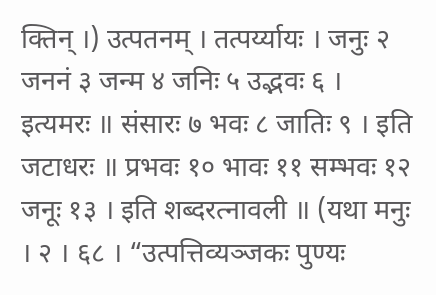क्तिन् ।) उत्पतनम् । तत्पर्य्यायः । जनुः २ जननं ३ जन्म ४ जनिः ५ उद्भवः ६ । इत्यमरः ॥ संसारः ७ भवः ८ जातिः ९ । इति जटाधरः ॥ प्रभवः १० भावः ११ सम्भवः १२ जनूः १३ । इति शब्दरत्नावली ॥ (यथा मनुः । २ । ६८ । “उत्पत्तिव्यञ्जकः पुण्यः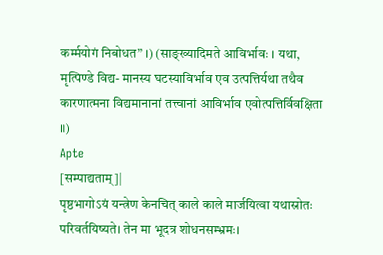कर्म्मयोगं निबोधत” ।) (साङ्ख्यादिमते आविर्भावः । यथा, मृत्पिण्डे विद्य- मानस्य घटस्याविर्भाव एव उत्पत्तिर्यथा तथैव कारणात्मना विद्यमानानां तत्त्वानां आविर्भाव एवोत्पत्तिर्विवक्षिता ॥)
Apte
[सम्पाद्यताम्]|
पृष्ठभागोऽयं यन्त्रेण केनचित् काले काले मार्जयित्वा यथास्रोतः परिवर्तयिष्यते। तेन मा भूदत्र शोधनसम्भ्रमः।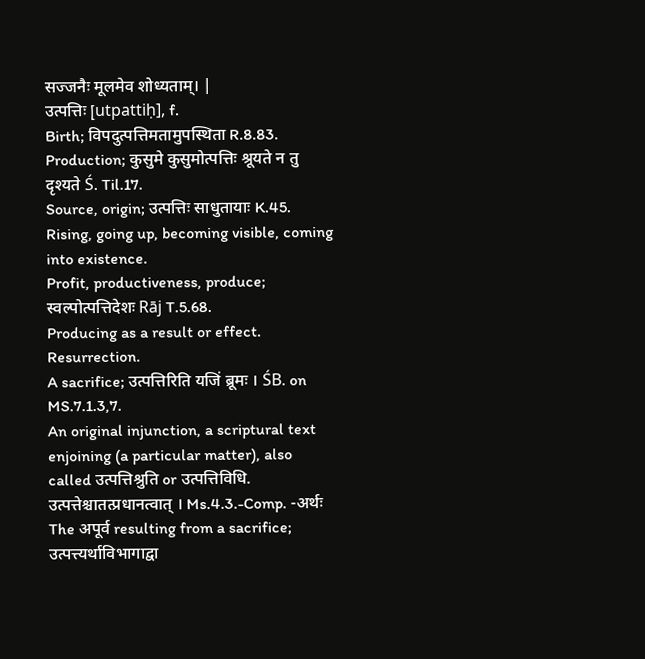सज्जनैः मूलमेव शोध्यताम्। |
उत्पत्तिः [utpattiḥ], f.
Birth; विपदुत्पत्तिमतामुपस्थिता R.8.83.
Production; कुसुमे कुसुमोत्पत्तिः श्रूयते न तु दृश्यते Ś. Til.17.
Source, origin; उत्पत्तिः साधुतायाः K.45.
Rising, going up, becoming visible, coming into existence.
Profit, productiveness, produce; स्वल्पोत्पत्तिदेशः Rāj T.5.68.
Producing as a result or effect.
Resurrection.
A sacrifice; उत्पत्तिरिति यजिं ब्रूमः । ŚB. on MS.7.1.3,7.
An original injunction, a scriptural text enjoining (a particular matter), also called उत्पत्तिश्रुति or उत्पत्तिविधि. उत्पत्तेश्चातत्प्रधानत्वात् । Ms.4.3.-Comp. -अर्थः The अपूर्व resulting from a sacrifice; उत्पत्त्यर्थाविभागाद्वा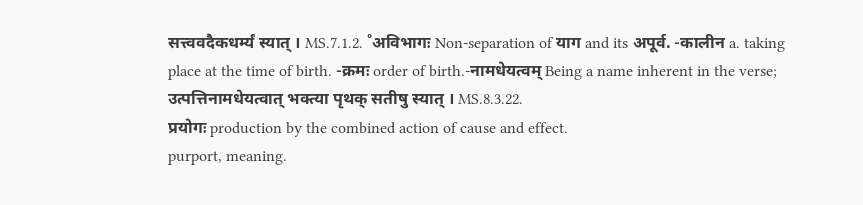सत्त्ववदैकधर्म्यं स्यात् । MS.7.1.2. ˚अविभागः Non-separation of याग and its अपूर्व. -कालीन a. taking place at the time of birth. -क्रमः order of birth.-नामधेयत्वम् Being a name inherent in the verse; उत्पत्तिनामधेयत्वात् भक्त्या पृथक् सतीषु स्यात् । MS.8.3.22.
प्रयोगः production by the combined action of cause and effect.
purport, meaning.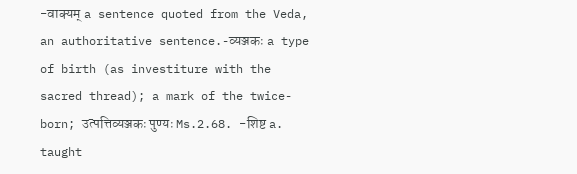-वाक्यम् a sentence quoted from the Veda, an authoritative sentence.-व्यञ्जकः a type of birth (as investiture with the sacred thread); a mark of the twice-born; उत्पत्तिव्यञ्जकः पुण्यः Ms.2.68. -शिष्ट a. taught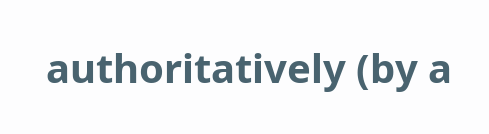authoritatively (by a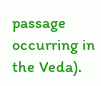passage occurring in the Veda).